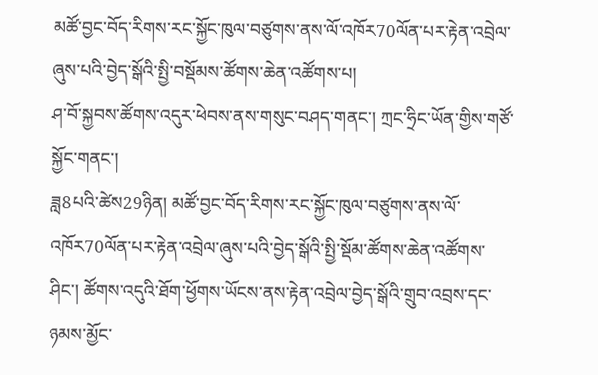མཚོ་བྱང་བོད་རིགས་རང་སྐྱོང་ཁུལ་བཙུགས་ནས་ལོ་འཁོར70ལོན་པར་རྟེན་འབྲེལ་ཞུས་པའི་བྱེད་སྒོའི་སྤྱི་བསྡོམས་ཚོགས་ཆེན་འཚོགས་པ།
ཤ་བོ་སྐྱབས་ཚོགས་འདུར་ཕེབས་ནས་གསུང་བཤད་གནང་། ཀྲང་ཧྲིང་ཡོན་གྱིས་གཙོ་སྐྱོང་གནང་།
ཟླ8པའི་ཚེས29ཉིན། མཚོ་བྱང་བོད་རིགས་རང་སྐྱོང་ཁུལ་བཙུགས་ནས་ལོ་འཁོར70ལོན་པར་རྟེན་འབྲེལ་ཞུས་པའི་བྱེད་སྒོའི་སྤྱི་སྡོམ་ཚོགས་ཆེན་འཚོགས་ཤིང་། ཚོགས་འདུའི་ཐོག་ཕྱོགས་ཡོངས་ནས་རྟེན་འབྲེལ་བྱེད་སྒོའི་གྲུབ་འབྲས་དང་ཉམས་མྱོང་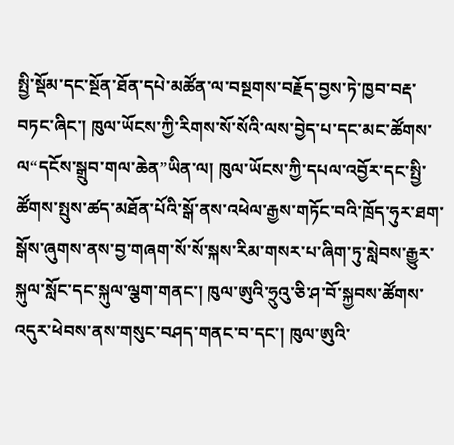སྤྱི་སྡོམ་དང་སྔོན་ཐོན་དཔེ་མཚོན་ལ་བསྔགས་བརྗོད་བྱས་ཏེ་ཁྱབ་བརྡ་བཏང་ཞིང་། ཁུལ་ཡོངས་ཀྱི་རིགས་སོ་སོའི་ལས་བྱེད་པ་དང་མང་ཚོགས་ལ“དངོས་སྒྲུབ་གལ་ཆེན”ཡིན་ལ། ཁུལ་ཡོངས་ཀྱི་དཔལ་འབྱོར་དང་སྤྱི་ཚོགས་སྤུས་ཚད་མཐོན་པོའི་སྒོ་ནས་འཕེལ་རྒྱས་གཏོང་བའི་ཁྲོད་ཧུར་ཐག་སྒོས་ཞུགས་ནས་བྱ་གཞག་སོ་སོ་སྐས་རིམ་གསར་པ་ཞིག་ཏུ་སླེབས་རྒྱུར་སྐུལ་སློང་དང་སྐུལ་ལྕག་གནང་། ཁུལ་ཨུའི་ཧྲུའུ་ཅི་ཤ་བོ་སྐྱབས་ཚོགས་འདུར་ཕེབས་ནས་གསུང་བཤད་གནང་བ་དང་། ཁུལ་ཨུའི་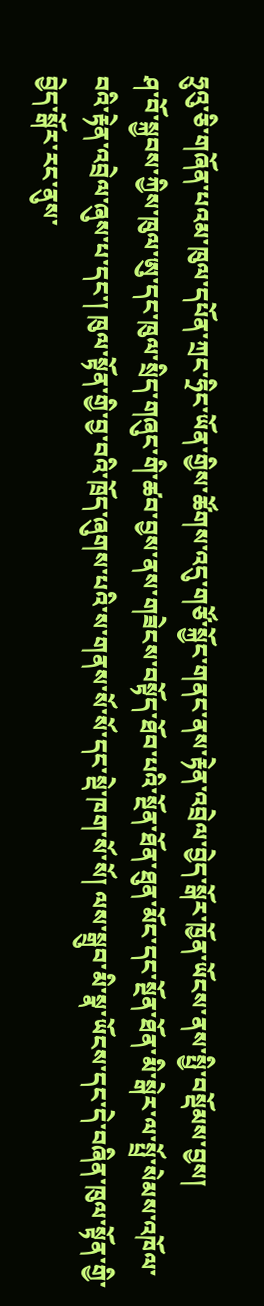ཧྲུའུ་ཅི་གཞོན་པའམ་ཁུལ་དཔོན་ཀྲང་ཧྲིང་ཡོན་གྱིས་ཚོགས་འདུ་གཙོ་སྐྱོང་གནང་ནས་རྟེན་འབྲེལ་བྱེད་སྒོར་ཁྱོན་ཡོངས་ནས་སྤྱི་བསྡོམས་བྱས།
ཤ་བོ་སྐྱབས་ཀྱིས་ཁུལ་ཨུ་དང་ཁུལ་སྲིད་གཞུང་གི་ཚབ་བྱས་ནས་གཟེངས་བསྟོད་ཐོབ་པའི་སྔོན་ཐོན་ཐུན་མོང་དང་སྔོན་ཐོན་མི་སྒེར་ལ་སྤྲོ་སེམས་འཁོལ་བའི་རྟེན་འབྲེལ་ཞུས་པ་དང་། ཁུལ་སྟོན་གྱི་བྱ་བའི་ཁྲོད་ཞུགས་པའི་ས་གནས་སོ་སོ་དང་སྡེ་ཁག་སོ་སོ། ལས་སྒྲུབ་མི་སྣ་ཡོངས་དང་དེ་བཞིན་ཁུལ་སྟོན་གྱི་བྱེད་སྒོར་རང་ནུས་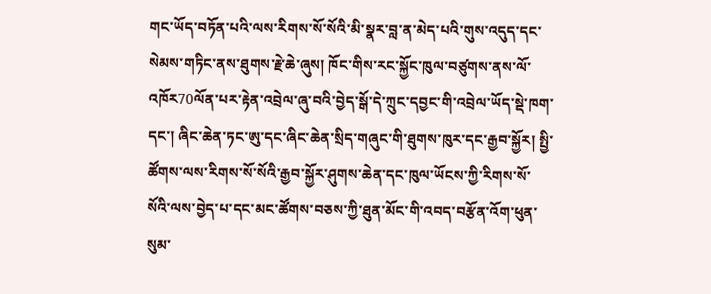གང་ཡོད་བཏོན་པའི་ལས་རིགས་སོ་སོའི་མི་སྣར་བླ་ན་མེད་པའི་གུས་འདུད་དང་སེམས་གཏིང་ནས་ཐུགས་རྗེ་ཆེ་ཞུས། ཁོང་གིས་རང་སྐྱོང་ཁུལ་བཙུགས་ནས་ལོ་འཁོར70ལོན་པར་རྟེན་འབྲེལ་ཞུ་བའི་བྱེད་སྒོ་དེ་ཀྲུང་དབྱང་གི་འབྲེལ་ཡོད་སྡེ་ཁག་དང་། ཞིང་ཆེན་ཏང་ཨུ་དང་ཞིང་ཆེན་སྲིད་གཞུང་གི་ཐུགས་ཁུར་དང་རྒྱབ་སྐྱོར། སྤྱི་ཚོགས་ལས་རིགས་སོ་སོའི་རྒྱབ་སྐྱོར་ཤུགས་ཆེན་དང་ཁུལ་ཡོངས་ཀྱི་རིགས་སོ་སོའི་ལས་བྱེད་པ་དང་མང་ཚོགས་བཅས་ཀྱི་ཐུན་མོང་གི་འབད་བརྩོན་འོག་ཕུན་སུམ་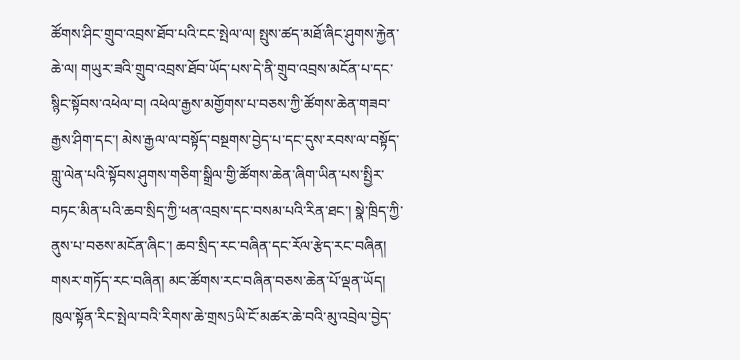ཚོགས་ཤིང་གྲུབ་འབྲས་ཐོབ་པའི་ངང་སྤེལ་ལ། སྤུས་ཚད་མཐོ་ཞིང་ཤུགས་རྐྱེན་ཆེ་ལ། གཡུར་ཟའི་གྲུབ་འབྲས་ཐོབ་ཡོད་པས་དེ་ནི་གྲུབ་འབྲས་མངོན་པ་དང་སྙིང་སྟོབས་འཕེལ་བ། འཕེལ་རྒྱས་མགྱོགས་པ་བཅས་ཀྱི་ཚོགས་ཆེན་གཟབ་རྒྱས་ཤིག་དང་། མེས་རྒྱལ་ལ་བསྟོད་བསྔགས་བྱེད་པ་དང་དུས་རབས་ལ་བསྟོད་གླུ་ལེན་པའི་སྟོབས་ཤུགས་གཅིག་སྒྲིལ་གྱི་ཚོགས་ཆེན་ཞིག་ཡིན་པས་སྤྱིར་བཏང་མིན་པའི་ཆབ་སྲིད་ཀྱི་ཕན་འབྲས་དང་བསམ་པའི་རིན་ཐང་། སྣེ་ཁྲིད་ཀྱི་ནུས་པ་བཅས་མངོན་ཞིང་། ཆབ་སྲིད་རང་བཞིན་དང་རོལ་རྩེད་རང་བཞིན། གསར་གཏོད་རང་བཞིན། མང་ཚོགས་རང་བཞིན་བཅས་ཆེན་པོ་ལྡན་ཡོད། ཁུལ་སྟོན་རིང་སྤེལ་བའི་རིགས་ཆེ་གྲས5ཡི་ངོ་མཚར་ཆེ་བའི་མུ་འབྲེལ་བྱེད་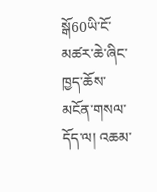སྒོ60ཡི་ངོ་མཚར་ཆེ་ཞིང་ཁྱད་ཆོས་མངོན་གསལ་དོད་ལ། འཆམ་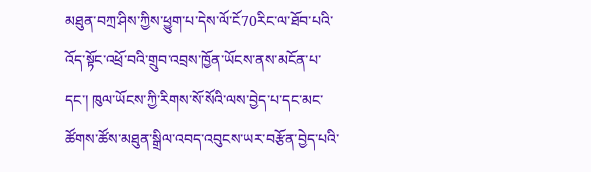མཐུན་བཀྲ་ཤིས་ཀྱིས་ཕྱུག་པ་དེས་ལོ་ངོ70རིང་ལ་ཐོབ་པའི་འོད་སྟོང་འཕྲོ་བའི་གྲུབ་འབྲས་ཁྱོན་ཡོངས་ནས་མངོན་པ་དང་། ཁུལ་ཡོངས་ཀྱི་རིགས་སོ་སོའི་ལས་བྱེད་པ་དང་མང་ཚོགས་ཚོས་མཐུན་སྒྲིལ་འབད་འབུངས་ཡར་བརྩོན་བྱེད་པའི་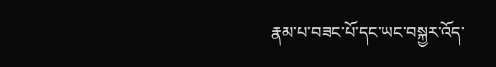རྣམ་པ་བཟང་པོ་དང་ཡང་བསྐྱར་འོད་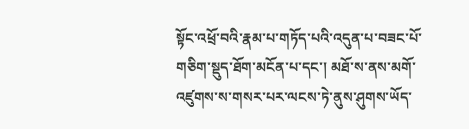སྟོང་འཕྲོ་བའི་རྣམ་པ་གཏོད་པའི་འདུན་པ་བཟང་པོ་གཅིག་སྡུད་ཐོག་མངོན་པ་དང་། མཐོ་ས་ནས་མགོ་འཛུགས་ས་གསར་པར་ལངས་ཏེ་ནུས་ཤུགས་ཡོད་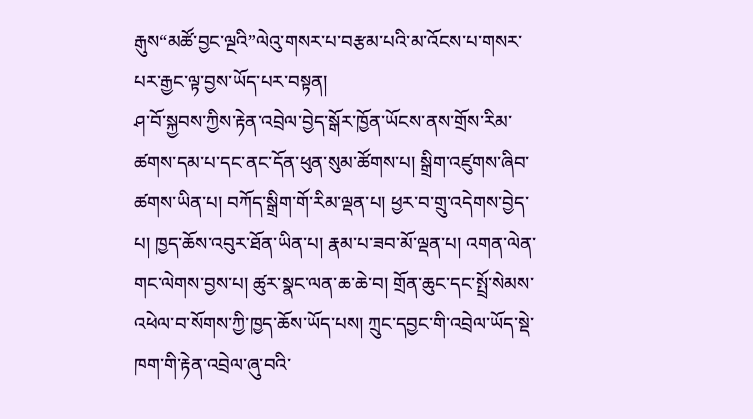རྒུས“མཚོ་བྱང་ལྔའི”ལེའུ་གསར་པ་བརྩམ་པའི་མ་འོངས་པ་གསར་པར་རྒྱང་ལྟ་བྱས་ཡོད་པར་བསྟན།
ཤ་བོ་སྐྱབས་ཀྱིས་རྟེན་འབྲེལ་བྱེད་སྒོར་ཁྱོན་ཡོངས་ནས་གྲོས་རིམ་ཚགས་དམ་པ་དང་ནང་དོན་ཕུན་སུམ་ཚོགས་པ། སྒྲིག་འཛུགས་ཞིབ་ཚགས་ཡིན་པ། བཀོད་སྒྲིག་གོ་རིམ་ལྡན་པ། ཕྱར་བ་གྲུ་འདེགས་བྱེད་པ། ཁྱད་ཆོས་འབུར་ཐོན་ཡིན་པ། རྣམ་པ་ཟབ་མོ་ལྡན་པ། འགན་ལེན་གང་ལེགས་བྱས་པ། ཚུར་སྣང་ལན་ཆ་ཆེ་བ། གྲོན་ཆུང་དང་སྤྲོ་སེམས་འཕེལ་བ་སོགས་ཀྱི་ཁྱད་ཆོས་ཡོད་པས། ཀྲུང་དབྱང་གི་འབྲེལ་ཡོད་སྡེ་ཁག་གི་རྟེན་འབྲེལ་ཞུ་བའི་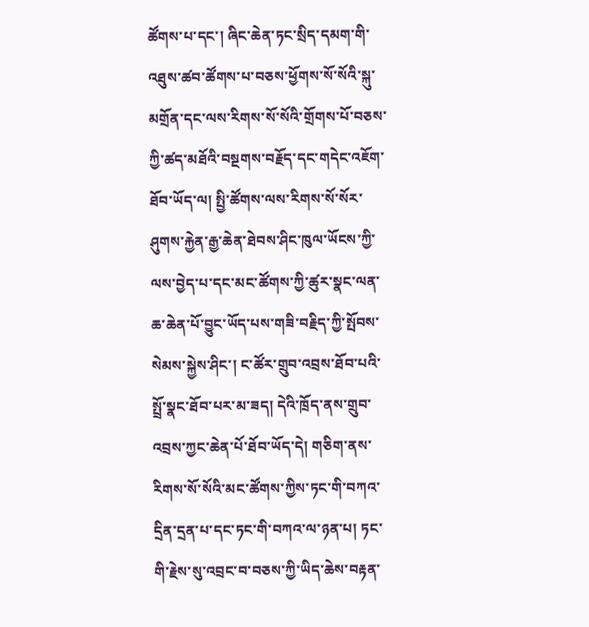ཚོགས་པ་དང་། ཞིང་ཆེན་ཏང་སྲིད་དམག་གི་འཐུས་ཚབ་ཚོགས་པ་བཅས་ཕྱོགས་སོ་སོའི་སྐུ་མགྲོན་དང་ལས་རིགས་སོ་སོའི་གྲོགས་པོ་བཅས་ཀྱི་ཚད་མཐོའི་བསྔགས་བརྗོད་དང་གདེང་འཇོག་ཐོབ་ཡོད་ལ། སྤྱི་ཚོགས་ལས་རིགས་སོ་སོར་ཤུགས་རྐྱེན་རྒྱ་ཆེན་ཐེབས་ཤིང་ཁུལ་ཡོངས་ཀྱི་ལས་བྱེད་པ་དང་མང་ཚོགས་ཀྱི་ཚུར་སྣང་ལན་ཆ་ཆེན་པོ་བྱུང་ཡོད་པས་གཟི་བརྗིད་ཀྱི་སྤོབས་སེམས་སྐྱེས་ཤིང་། ང་ཚོར་གྲུབ་འབྲས་ཐོབ་པའི་སྤྲོ་སྣང་ཐོབ་པར་མ་ཟད། དེའི་ཁྲོད་ནས་གྲུབ་འབྲས་ཀྱང་ཆེན་པོ་ཐོབ་ཡོད་དེ། གཅིག་ནས་རིགས་སོ་སོའི་མང་ཚོགས་ཀྱིས་ཏང་གི་བཀའ་དྲིན་དྲན་པ་དང་ཏང་གི་བཀའ་ལ་ཉན་པ། ཏང་གི་རྗེས་སུ་འབྲང་བ་བཅས་ཀྱི་ཡིད་ཆེས་བརྟན་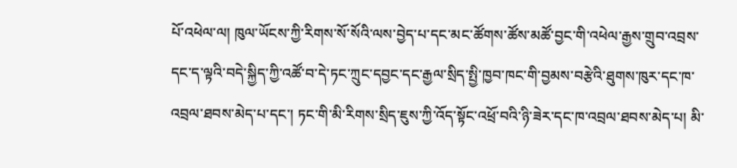པོ་འཕེལ་ལ། ཁུལ་ཡོངས་ཀྱི་རིགས་སོ་སོའི་ལས་བྱེད་པ་དང་མང་ཚོགས་ཚོས་མཚོ་བྱང་གི་འཕེལ་རྒྱས་གྲུབ་འབྲས་དང་ད་ལྟའི་བདེ་སྐྱིད་ཀྱི་འཚོ་བ་དེ་ཏང་ཀྲུང་དབྱང་དང་རྒྱལ་སྲིད་སྤྱི་ཁྱབ་ཁང་གི་བྱམས་བརྩེའི་ཐུགས་ཁུར་དང་ཁ་འབྲལ་ཐབས་མེད་པ་དང་། ཏང་གི་མི་རིགས་སྲིད་ཇུས་ཀྱི་འོད་སྟོང་འཕྲོ་བའི་ཉི་ཟེར་དང་ཁ་འབྲལ་ཐབས་མེད་པ། མི་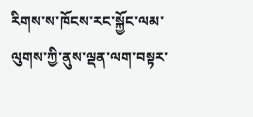རིགས་ས་ཁོངས་རང་སྐྱོང་ལམ་ལུགས་ཀྱི་ནུས་ལྡན་ལག་བསྟར་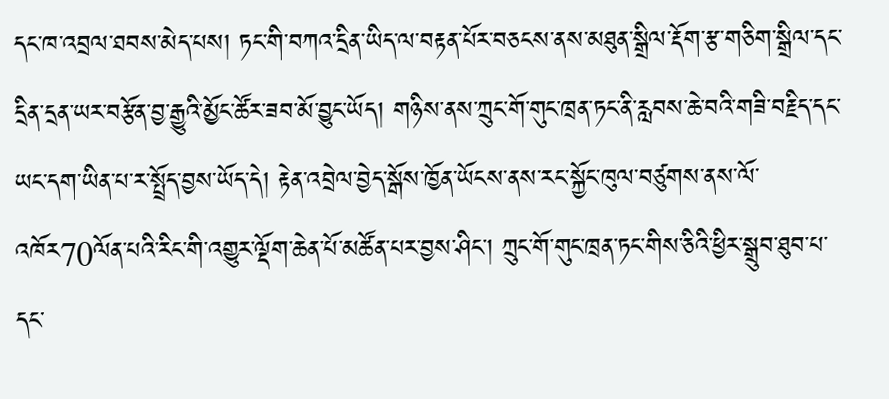དང་ཁ་འབྲལ་ཐབས་མེད་པས། ཏང་གི་བཀའ་དྲིན་ཡིད་ལ་བརྟན་པོར་བཅངས་ནས་མཐུན་སྒྲིལ་རྡོག་རྩ་གཅིག་སྒྲིལ་དང་དྲིན་དྲན་ཡར་བརྩོན་བྱ་རྒྱུའི་མྱོང་ཚོར་ཟབ་མོ་བྱུང་ཡོད། གཉིས་ནས་ཀྲུང་གོ་གུང་ཁྲན་ཏང་ནི་རླབས་ཆེ་བའི་གཟི་བརྗིད་དང་ཡང་དག་ཡིན་པ་ར་སྤྲོད་བྱས་ཡོད་དེ། རྟེན་འབྲེལ་བྱེད་སྒོས་ཁྱོན་ཡོངས་ནས་རང་སྐྱོང་ཁུལ་བཙུགས་ནས་ལོ་འཁོར70ལོན་པའི་རིང་གི་འགྱུར་ལྡོག་ཆེན་པོ་མཚོན་པར་བྱས་ཤིང་། ཀྲུང་གོ་གུང་ཁྲན་ཏང་གིས་ཅིའི་ཕྱིར་སྒྲུབ་ཐུབ་པ་དང་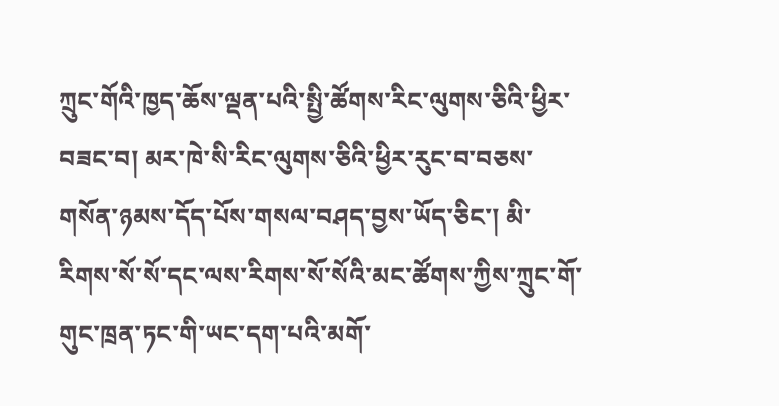ཀྲུང་གོའི་ཁྱད་ཆོས་ལྡན་པའི་སྤྱི་ཚོགས་རིང་ལུགས་ཅིའི་ཕྱིར་བཟང་བ། མར་ཁེ་སི་རིང་ལུགས་ཅིའི་ཕྱིར་རུང་བ་བཅས་གསོན་ཉམས་དོད་པོས་གསལ་བཤད་བྱས་ཡོད་ཅིང་། མི་རིགས་སོ་སོ་དང་ལས་རིགས་སོ་སོའི་མང་ཚོགས་ཀྱིས་ཀྲུང་གོ་གུང་ཁྲན་ཏང་གི་ཡང་དག་པའི་མགོ་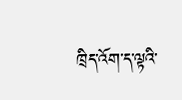ཁྲིད་འོག་ད་ལྟའི་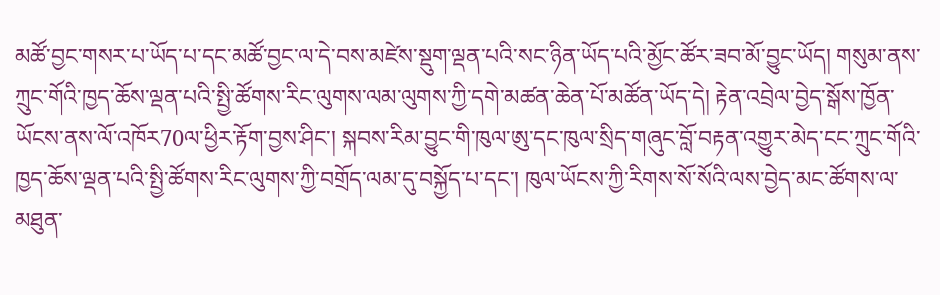མཚོ་བྱང་གསར་པ་ཡོད་པ་དང་མཚོ་བྱང་ལ་དེ་བས་མཛེས་སྡུག་ལྡན་པའི་སང་ཉིན་ཡོད་པའི་མྱོང་ཚོར་ཟབ་མོ་བྱུང་ཡོད། གསུམ་ནས་ཀྲུང་གོའི་ཁྱད་ཆོས་ལྡན་པའི་སྤྱི་ཚོགས་རིང་ལུགས་ལམ་ལུགས་ཀྱི་དགེ་མཚན་ཆེན་པོ་མཚོན་ཡོད་དེ། རྟེན་འབྲེལ་བྱེད་སྒོས་ཁྱོན་ཡོངས་ནས་ལོ་འཁོར70ལ་ཕྱིར་རྟོག་བྱས་ཤིང་། སྐབས་རིམ་བྱུང་གི་ཁུལ་ཨུ་དང་ཁུལ་སྲིད་གཞུང་བློ་བརྟན་འགྱུར་མེད་ངང་ཀྲུང་གོའི་ཁྱད་ཆོས་ལྡན་པའི་སྤྱི་ཚོགས་རིང་ལུགས་ཀྱི་བགྲོད་ལམ་དུ་བསྐྱོད་པ་དང་། ཁུལ་ཡོངས་ཀྱི་རིགས་སོ་སོའི་ལས་བྱེད་མང་ཚོགས་ལ་མཐུན་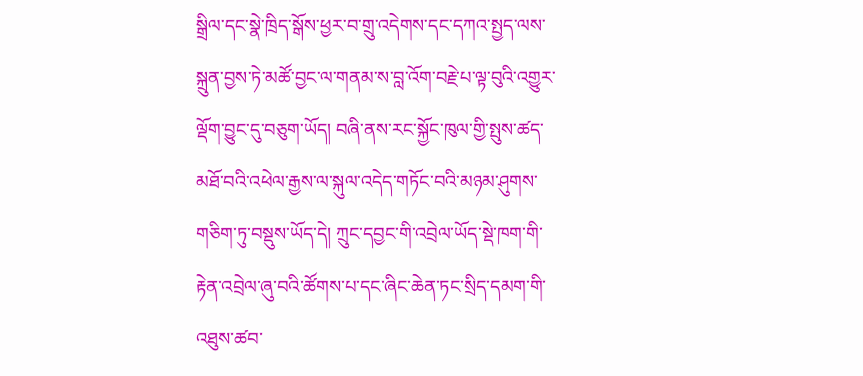སྒྲིལ་དང་སྣེ་ཁྲིད་སྒོས་ཕྱར་བ་གྲུ་འདེགས་དང་དཀའ་སྤྱད་ལས་སྐྲུན་བྱས་ཏེ་མཚོ་བྱང་ལ་གནམ་ས་བླ་འོག་བརྗེ་པ་ལྟ་བུའི་འགྱུར་ལྡོག་བྱུང་དུ་བཅུག་ཡོད། བཞི་ནས་རང་སྐྱོང་ཁུལ་གྱི་སྤུས་ཚད་མཐོ་བའི་འཕེལ་རྒྱས་ལ་སྐུལ་འདེད་གཏོང་བའི་མཉམ་ཤུགས་གཅིག་ཏུ་བསྡུས་ཡོད་དེ། ཀྲུང་དབྱང་གི་འབྲེལ་ཡོད་སྡེ་ཁག་གི་རྟེན་འབྲེལ་ཞུ་བའི་ཚོགས་པ་དང་ཞིང་ཆེན་ཏང་སྲིད་དམག་གི་འཐུས་ཚབ་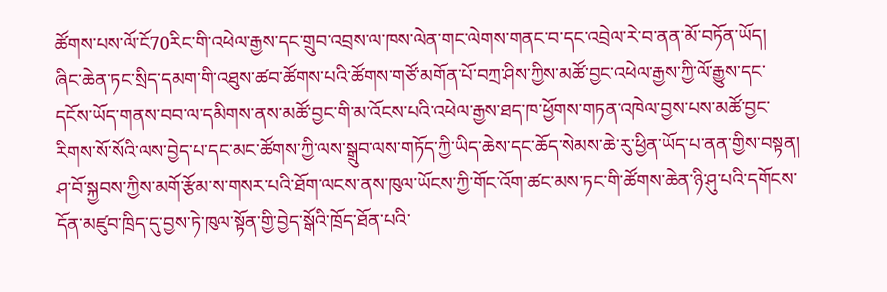ཚོགས་པས་ལོ་ངོ70རིང་གི་འཕེལ་རྒྱས་དང་གྲུབ་འབྲས་ལ་ཁས་ལེན་གང་ལེགས་གནང་བ་དང་འབྲེལ་རེ་བ་ནན་མོ་བཏོན་ཡོད། ཞིང་ཆེན་ཏང་སྲིད་དམག་གི་འཐུས་ཚབ་ཚོགས་པའི་ཚོགས་གཙོ་མགོན་པོ་བཀྲ་ཤིས་ཀྱིས་མཚོ་བྱང་འཕེལ་རྒྱས་ཀྱི་ལོ་རྒྱུས་དང་དངོས་ཡོད་གནས་བབ་ལ་དམིགས་ནས་མཚོ་བྱང་གི་མ་འོངས་པའི་འཕེལ་རྒྱས་ཐད་ཁ་ཕྱོགས་གཏན་འཁེལ་བྱས་པས་མཚོ་བྱང་རིགས་སོ་སོའི་ལས་བྱེད་པ་དང་མང་ཚོགས་ཀྱི་ལས་སྒྲུབ་ལས་གཏོད་ཀྱི་ཡིད་ཆེས་དང་ཆོད་སེམས་ཆེ་རུ་ཕྱིན་ཡོད་པ་ནན་གྱིས་བསྟན།
ཤ་བོ་སྐྱབས་ཀྱིས་མགོ་རྩོམ་ས་གསར་པའི་ཐོག་ལངས་ནས་ཁུལ་ཡོངས་ཀྱི་གོང་འོག་ཚང་མས་ཏང་གི་ཚོགས་ཆེན་ཉི་ཤུ་པའི་དགོངས་དོན་མཛུབ་ཁྲིད་དུ་བྱས་ཏེ་ཁུལ་སྟོན་གྱི་བྱེད་སྒོའི་ཁྲོད་ཐོན་པའི་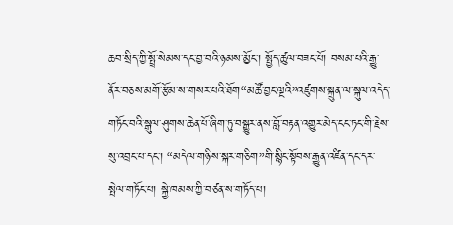ཆབ་སྲིད་ཀྱི་སྤྲོ་སེམས་དང་བྱ་བའི་ཉམས་མྱོང་། སྤྱོད་ཚུལ་བཟང་པོ། བསམ་པའི་རྒྱུ་ནོར་བཅས་མགོ་རྩོམ་ས་གསར་པའི་ཐོག“མཚོ་བྱང་ལྔའི”འཛུགས་སྐྲུན་ལ་སྐུལ་འདེད་གཏོང་བའི་སྒུལ་ཤུགས་ཆེན་པོ་ཞིག་ཏུ་བསྒྱུར་ནས་བློ་བརྟན་འགྱུར་མེད་ངང་ཏང་གི་རྗེས་སུ་འབྲང་པ་དང་། “མདེལ་གཉིས་སྐར་གཅིག”གི་སྙིང་སྟོབས་རྒྱུན་འཛིན་དང་དར་སྤེལ་གཏོང་པ། སྐྱེ་ཁམས་ཀྱི་བཙན་ས་གཏོད་པ།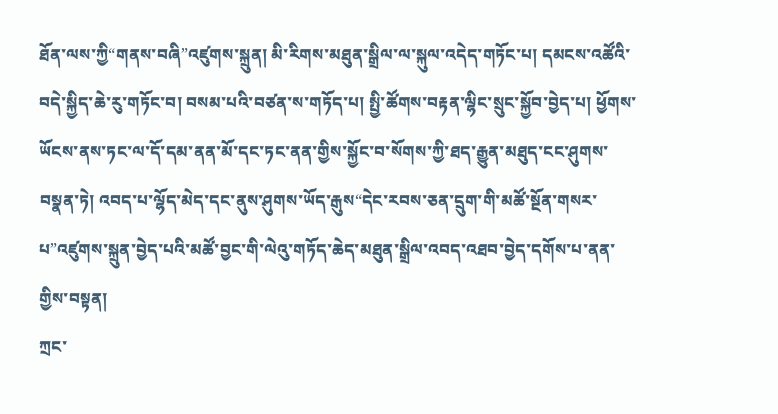ཐོན་ལས་ཀྱི“གནས་བཞི”འཛུགས་སྐྲུན། མི་རིགས་མཐུན་སྒྲིལ་ལ་སྐུལ་འདེད་གཏོང་པ། དམངས་འཚོའི་བདེ་སྐྱིད་ཆེ་རུ་གཏོང་བ། བསམ་པའི་བཙན་ས་གཏོད་པ། སྤྱི་ཚོགས་བརྟན་ལྷིང་སྲུང་སྐྱོབ་བྱེད་པ། ཕྱོགས་ཡོངས་ནས་ཏང་ལ་དོ་དམ་ནན་མོ་དང་ཏང་ནན་གྱིས་སྐྱོང་བ་སོགས་ཀྱི་ཐད་རྒྱུན་མཐུད་ངང་ཤུགས་བསྣན་ཏེ། འབད་པ་ལྷོད་མེད་དང་ནུས་ཤུགས་ཡོད་རྒུས“དེང་རབས་ཅན་དྲུག་གི་མཚོ་སྔོན་གསར་པ”འཛུགས་སྐྲུན་བྱེད་པའི་མཚོ་བྱང་གི་ལེའུ་གཏོད་ཆེད་མཐུན་སྒྲིལ་འབད་འཐབ་བྱེད་དགོས་པ་ནན་གྱིས་བསྟན།
ཀྲང་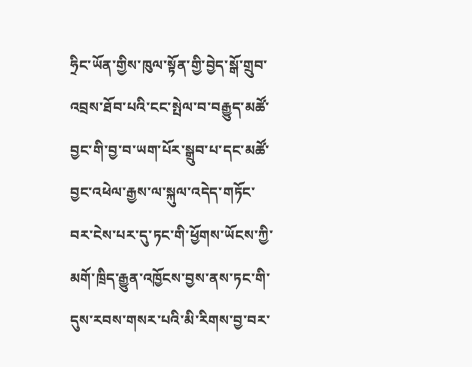ཧྲིང་ཡོན་གྱིས་ཁུལ་སྟོན་གྱི་བྱེད་སྒོ་གྲུབ་འབྲས་ཐོབ་པའི་ངང་སྤེལ་བ་བརྒྱུད་མཚོ་བྱང་གི་བྱ་བ་ཡག་པོར་སྒྲུབ་པ་དང་མཚོ་བྱང་འཕེལ་རྒྱས་ལ་སྐུལ་འདེད་གཏོང་བར་ངེས་པར་དུ་ཏང་གི་ཕྱོགས་ཡོངས་ཀྱི་མགོ་ཁྲིད་རྒྱུན་འཁྱོངས་བྱས་ནས་ཏང་གི་དུས་རབས་གསར་པའི་མི་རིགས་བྱ་བར་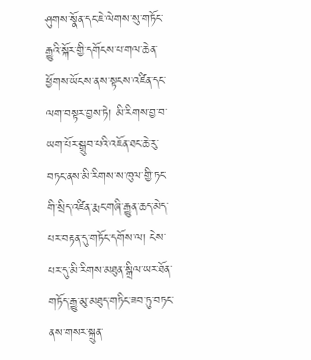ཤུགས་སྣོན་དང་ཇེ་ལེགས་སུ་གཏོང་རྒྱུའི་སྐོར་གྱི་དགོངས་པ་གལ་ཆེན་ཕྱོགས་ཡོངས་ནས་སྟངས་འཛིན་དང་ལག་བསྟར་བྱས་ཏེ། མི་རིགས་བྱ་བ་ཡག་པོར་སྒྲུབ་པའི་འཇོན་ཐང་ཆེ་རུ་བཏང་ནས་མི་རིགས་ས་ཁུལ་གྱི་ཏང་གི་སྲིད་འཛིན་རྨང་གཞི་རྒྱུན་ཆད་མེད་པར་བརྟན་དུ་གཏོང་དགོས་ལ། ངེས་པར་དུ་མི་རིགས་མཐུན་སྒྲིལ་ཡར་ཐོན་གཏོད་རྒྱུ་མུ་མཐུད་གཏིང་ཟབ་ཏུ་བཏང་ནས་གསར་སྐྲུན་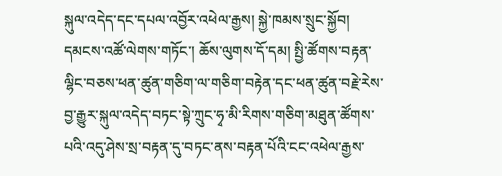སྐུལ་འདེད་དང་དཔལ་འབྱོར་འཕེལ་རྒྱས། སྐྱེ་ཁམས་སྲུང་སྐྱོབ། དམངས་འཚོ་ལེགས་གཏོང་། ཆོས་ལུགས་དོ་དམ། སྤྱི་ཚོགས་བརྟན་ལྷིང་བཅས་ཕན་ཚུན་གཅིག་ལ་གཅིག་བརྟེན་དང་ཕན་ཚུན་བརྗེ་རེས་བྱ་རྒྱུར་སྐུལ་འདེད་བཏང་སྟེ་ཀྲུང་ཧྭ་མི་རིགས་གཅིག་མཐུན་ཚོགས་པའི་འདུ་ཤེས་སྲ་བརྟན་དུ་བཏང་ནས་བརྟན་པོའི་ངང་འཕེལ་རྒྱས་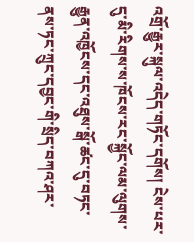འགྲོ་རྒྱུར་སྐུལ་འདེད་གཏོང་དགོས། ངེས་པར་དུ་མི་རིགས་ས་ཁོངས་རང་སྐྱོང་ལམ་ལུགས་རྒྱུན་འཁྱོངས་དང་འཐུས་སྒོ་ཚང་དུ་བཏང་ནས་ཏང་ཀྲུང་དབྱང་གི་སྲིད་བཀའ་ཤར་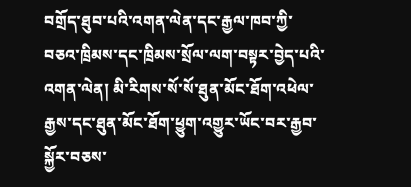བགྲོད་ཐུབ་པའི་འགན་ལེན་དང་རྒྱལ་ཁབ་ཀྱི་བཅའ་ཁྲིམས་དང་ཁྲིམས་སྲོལ་ལག་བསྟར་བྱེད་པའི་འགན་ལེན། མི་རིགས་སོ་སོ་ཐུན་མོང་ཐོག་འཕེལ་རྒྱས་དང་ཐུན་མོང་ཐོག་ཕྱུག་འགྱུར་ཡོང་བར་རྒྱབ་སྐྱོར་བཅས་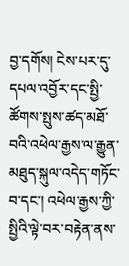བྱ་དགོས། ངེས་པར་དུ་དཔལ་འབྱོར་དང་སྤྱི་ཚོགས་སྤུས་ཚད་མཐོ་བའི་འཕེལ་རྒྱས་ལ་རྒྱུན་མཐུད་སྐུལ་འདེད་གཏོང་བ་དང་། འཕེལ་རྒྱས་ཀྱི་སྤྱིའི་ལྟེ་བར་བརྟེན་ནས་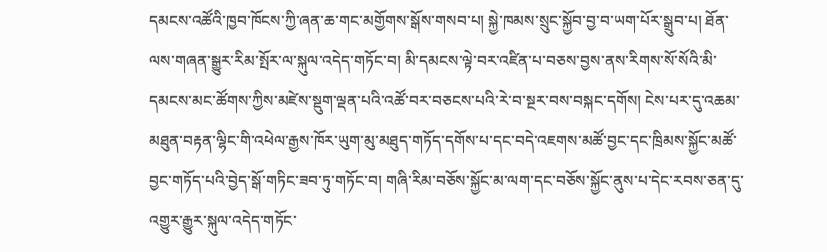དམངས་འཚོའི་ཁྱབ་ཁོངས་ཀྱི་ཞན་ཆ་གང་མགྱོགས་སྒོས་གསབ་པ། སྐྱེ་ཁམས་སྲུང་སྐྱོབ་བྱ་བ་ཡག་པོར་སྒྲུབ་པ། ཐོན་ལས་གཞན་སྒྱུར་རིམ་སྤོར་ལ་སྐུལ་འདེད་གཏོང་བ། མི་དམངས་ལྟེ་བར་འཛིན་པ་བཅས་བྱས་ནས་རིགས་སོ་སོའི་མི་དམངས་མང་ཚོགས་ཀྱིས་མཛེས་སྡུག་ལྡན་པའི་འཚོ་བར་བཅངས་པའི་རེ་བ་སྔར་བས་བསྐང་དགོས། ངེས་པར་དུ་འཆམ་མཐུན་བརྟན་ལྷིང་གི་འཕེལ་རྒྱས་ཁོར་ཡུག་མུ་མཐུད་གཏོད་དགོས་པ་དང་བདེ་འཇགས་མཚོ་བྱང་དང་ཁྲིམས་སྐྱོང་མཚོ་བྱང་གཏོད་པའི་བྱེད་སྒོ་གཏིང་ཟབ་ཏུ་གཏོང་བ། གཞི་རིམ་བཅོས་སྐྱོང་མ་ལག་དང་བཅོས་སྐྱོང་ནུས་པ་དེང་རབས་ཅན་དུ་འགྱུར་རྒྱུར་སྐུལ་འདེད་གཏོང་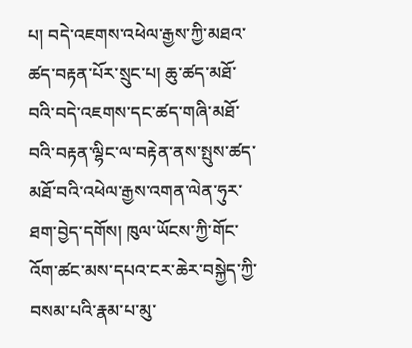པ། བདེ་འཇགས་འཕེལ་རྒྱས་ཀྱི་མཐའ་ཚད་བརྟན་པོར་སྲུང་པ། ཆུ་ཚད་མཐོ་བའི་བདེ་འཇགས་དང་ཚད་གཞི་མཐོ་བའི་བརྟན་ལྷིང་ལ་བརྟེན་ནས་སྤུས་ཚད་མཐོ་བའི་འཕེལ་རྒྱས་འགན་ལེན་ཧུར་ཐག་བྱེད་དགོས། ཁུལ་ཡོངས་ཀྱི་གོང་འོག་ཚང་མས་དཔའ་ངར་ཆེར་བསྐྱེད་ཀྱི་བསམ་པའི་རྣམ་པ་མུ་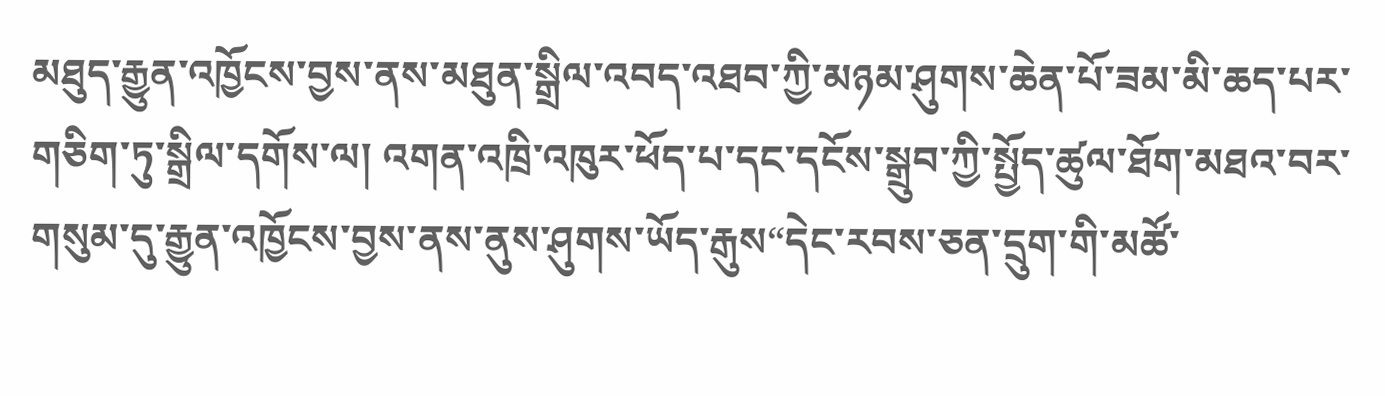མཐུད་རྒྱུན་འཁྱོངས་བྱས་ནས་མཐུན་སྒྲིལ་འབད་འཐབ་ཀྱི་མཉམ་ཤུགས་ཆེན་པོ་ཟམ་མི་ཆད་པར་གཅིག་ཏུ་སྒྲིལ་དགོས་ལ། འགན་འཁྲི་འཁུར་ཕོད་པ་དང་དངོས་སྒྲུབ་ཀྱི་སྤྱོད་ཚུལ་ཐོག་མཐའ་བར་གསུམ་དུ་རྒྱུན་འཁྱོངས་བྱས་ནས་ནུས་ཤུགས་ཡོད་རྒུས“དེང་རབས་ཅན་དྲུག་གི་མཚོ་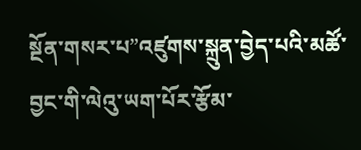སྔོན་གསར་པ”འཛུགས་སྐྲུན་བྱེད་པའི་མཚོ་བྱང་གི་ལེའུ་ཡག་པོར་རྩོམ་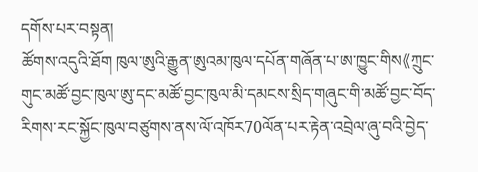དགོས་པར་བསྟན།
ཚོགས་འདུའི་ཐོག ཁུལ་ཨུའི་རྒྱུན་ཨུའམ་ཁུལ་དཔོན་གཞོན་པ་ཨ་ཁྱུང་གིས《ཀྲུང་གུང་མཚོ་བྱང་ཁུལ་ཨུ་དང་མཚོ་བྱང་ཁུལ་མི་དམངས་སྲིད་གཞུང་གི་མཚོ་བྱང་བོད་རིགས་རང་སྐྱོང་ཁུལ་བཙུགས་ནས་ལོ་འཁོར70ལོན་པར་རྟེན་འབྲེལ་ཞུ་བའི་བྱེད་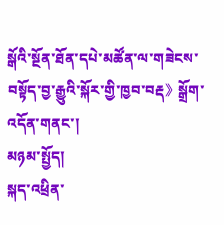སྒོའི་སྔོན་ཐོན་དཔེ་མཚོན་ལ་གཟེངས་བསྟོད་བྱ་རྒྱུའི་སྐོར་གྱི་ཁྱབ་བརྡ》སྒྲོག་འདོན་གནང་།
མཉམ་སྤྱོད།
སྐད་འཕྲིན་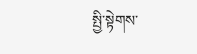སྤྱི་སྟེགས་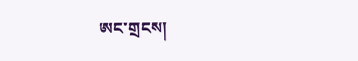ཨང་གྲངས།